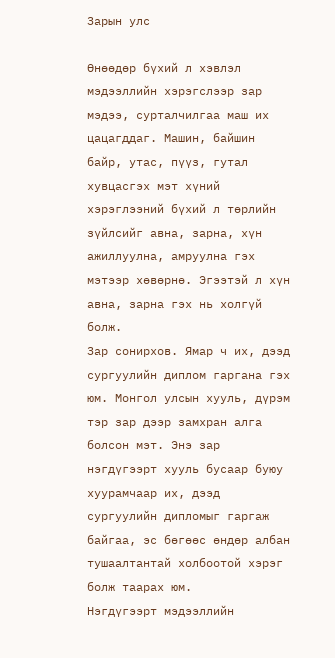Зарын улс

Өнөөдөр бүхий л хэвлэл мэдээллийн хэрэгслээр зар мэдээ, сурталчилгаа маш их цацагддаг. Машин, байшин байр, утас, пүүз, гутал хувцасгэх мэт хүний хэрэглээний бүхий л төрлийн зүйлсийг авна, зарна, хүн ажиллуулна, амруулна гэх мэтээр хөвөрнө. Эгээтэй л хүн авна, зарна гэх нь холгүй болж.
Зар сонирхов. Ямар ч их, дээд сургуулийн диплом гаргана гэх юм. Монгол улсын хууль, дүрэм тэр зар дээр замхран алга болсон мэт. Энэ зар нэгдүгээрт хууль бусаар буюу хуурамчаар их, дээд сургуулийн дипломыг гаргаж байгаа, эс бөгөөс өндөр албан тушаалтантай холбоотой хэрэг болж таарах юм.
Нэгдүгээрт мэдээллийн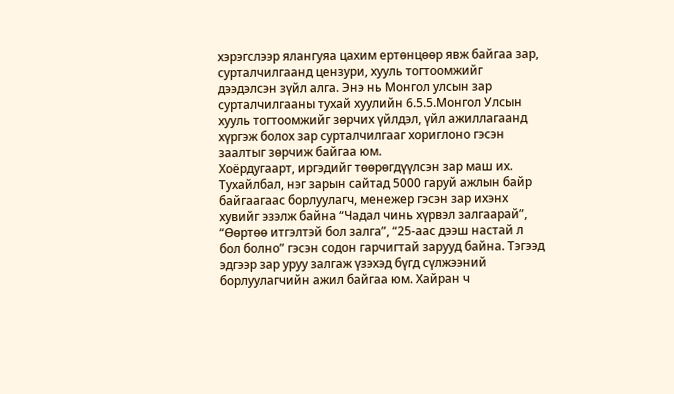хэрэгслээр ялангуяа цахим ертөнцөөр явж байгаа зар, сурталчилгаанд цензури, хууль тогтоомжийг дээдэлсэн зүйл алга. Энэ нь Монгол улсын зар сурталчилгааны тухай хуулийн 6.5.5.Монгол Улсын хууль тогтоомжийг зөрчих үйлдэл, үйл ажиллагаанд хүргэж болох зар сурталчилгааг хориглоно гэсэн заалтыг зөрчиж байгаа юм.
Хоёрдугаарт, иргэдийг төөрөгдүүлсэн зар маш их. Тухайлбал, нэг зарын сайтад 5000 гаруй ажлын байр байгаагаас борлуулагч, менежер гэсэн зар ихэнх хувийг эзэлж байна “Чадал чинь хүрвэл залгаарай”, “Өөртөө итгэлтэй бол залга”, “25-аас дээш настай л бол болно” гэсэн содон гарчигтай зарууд байна. Тэгээд эдгээр зар уруу залгаж үзэхэд бүгд сүлжээний борлуулагчийн ажил байгаа юм. Хайран ч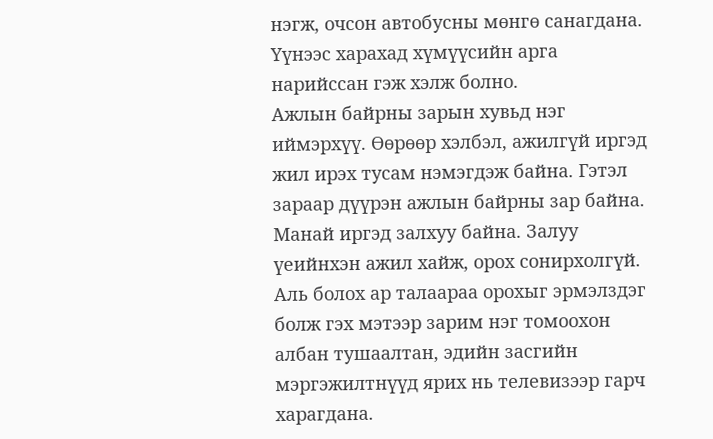нэгж, очсон автобусны мөнгө санагдана. Үүнээс харахад хүмүүсийн арга нарийссан гэж хэлж болно.
Ажлын байрны зарын хувьд нэг иймэрхүү. Өөрөөр хэлбэл, ажилгүй иргэд жил ирэх тусам нэмэгдэж байна. Гэтэл зараар дүүрэн ажлын байрны зар байна. Манай иргэд залхуу байна. Залуу үеийнхэн ажил хайж, орох сонирхолгүй. Аль болох ар талаараа орохыг эрмэлздэг болж гэх мэтээр зарим нэг томоохон албан тушаалтан, эдийн засгийн мэргэжилтнүүд ярих нь телевизээр гарч харагдана.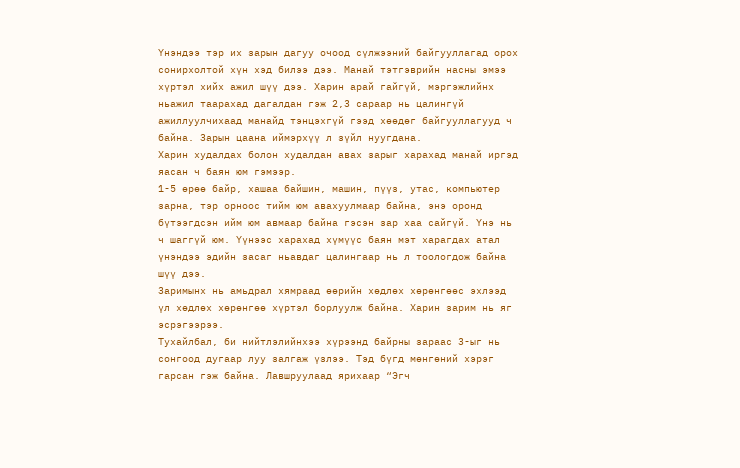Үнэндээ тэр их зарын дагуу очоод сүлжээний байгууллагад орох сонирхолтой хүн хэд билээ дээ. Манай тэтгэврийн насны эмээ хүртэл хийх ажил шүү дээ. Харин арай гайгүй, мэргэжлийнх ньажил таарахад дагалдан гэж 2,3 сараар нь цалингүй ажиллуулчихаад манайд тэнцэхгүй гээд хөөдөг байгууллагууд ч байна. Зарын цаана иймэрхүү л зүйл нуугдана.
Харин худалдах болон худалдан авах зарыг харахад манай иргэд яасан ч баян юм гэмээр.
1-5 өрөө байр, хашаа байшин, машин, пүүз, утас, компьютер зарна, тэр орноос тийм юм авахуулмаар байна, энэ оронд бүтээгдсэн ийм юм авмаар байна гэсэн зар хаа сайгүй. Үнэ нь ч шаггүй юм. Үүнээс харахад хүмүүс баян мэт харагдах атал үнэндээ эдийн засаг ньавдаг цалингаар нь л тоологдож байна шүү дээ.
Заримынх нь амьдрал хямраад өөрийн хөдлөх хөрөнгөөс эхлээд үл хөдлөх хөрөнгөө хүртэл борлуулж байна. Харин зарим нь яг эсрэгээрээ.
Тухайлбал, би нийтлэлийнхээ хүрээнд байрны зараас 3-ыг нь сонгоод дугаар луу залгаж үзлээ. Тэд бүгд мөнгөний хэрэг гарсан гэж байна. Лавшруулаад ярихаар “Эгч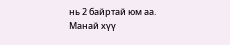нь 2 байртай юм аа. Манай хүү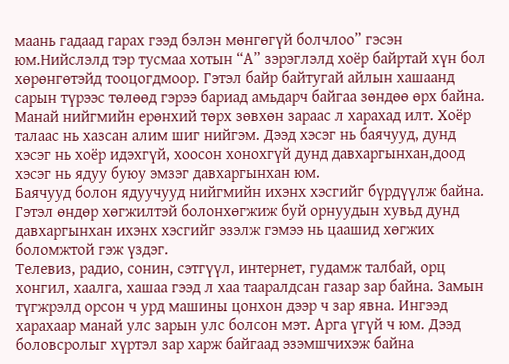маань гадаад гарах гээд бэлэн мөнгөгүй болчлоо” гэсэн юм.Нийслэлд тэр тусмаа хотын “А” зэрэглэлд хоёр байртай хүн бол хөрөнгөтэйд тооцогдмоор. Гэтэл байр байтугай айлын хашаанд сарын түрээс төлөөд гэрээ бариад амьдарч байгаа зөндөө өрх байна.
Манай нийгмийн ерөнхий төрх зөвхөн зараас л харахад илт. Хоёр талаас нь хазсан алим шиг нийгэм. Дээд хэсэг нь баячууд, дунд хэсэг нь хоёр идэхгүй, хоосон хонохгүй дунд давхаргынхан,доод хэсэг нь ядуу буюу эмзэг давхаргынхан юм.
Баячууд болон ядуучууд нийгмийн ихэнх хэсгийг бүрдүүлж байна. Гэтэл өндөр хөгжилтэй болонхөгжиж буй орнуудын хувьд дунд давхаргынхан ихэнх хэсгийг эзэлж гэмээ нь цаашид хөгжих боломжтой гэж үздэг.
Телевиз, радио, сонин, сэтгүүл, интернет, гудамж талбай, орц хонгил, хаалга, хашаа гээд л хаа тааралдсан газар зар байна. Замын түгжрэлд орсон ч урд машины цонхон дээр ч зар явна. Ингээд харахаар манай улс зарын улс болсон мэт. Арга үгүй ч юм. Дээд боловсролыг хүртэл зар харж байгаад эзэмшчихэж байна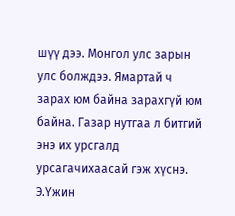шүү дээ. Монгол улс зарын улс болждээ. Ямартай ч зарах юм байна зарахгүй юм байна. Газар нутгаа л битгий энэ их урсгалд урсагачихаасай гэж хүснэ.
Э.Үжин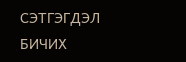СЭТГЭГДЭЛ БИЧИХ